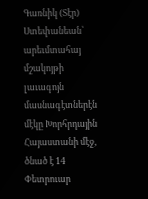Գառնիկ (Տէր) Ստեփանեան՝ արեւմտահայ մշակոյթի լաւագոյն մասնագէտներէն մէկը Խորհրդային Հայաստանի մէջ, ծնած է 14 Փետրուար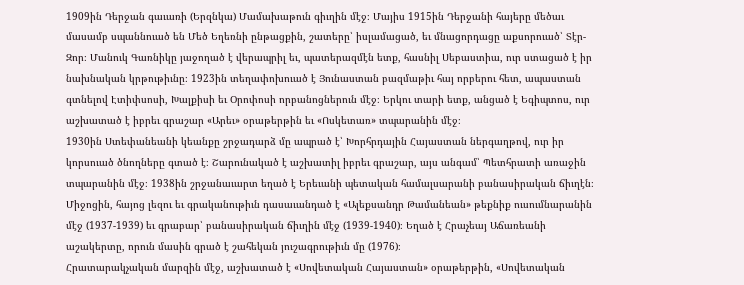1909ին Դերջան գաւառի (Երզնկա) Մամախաթուն գիւղին մէջ։ Մայիս 1915ին Դերջանի հայերը մեծաւ մասամբ սպաննուած են Մեծ Եղեռնի ընթացքին, շատերը՝ իսլամացած, եւ մնացորդացը աքսորուած՝ Տէր-Զոր։ Մանուկ Գառնիկը յաջողած է վերապրիլ եւ, պատերազմէն ետք, հասնիլ Սեբաստիա, ուր ստացած է իր նախնական կրթութիւնը։ 1923ին տեղափոխուած է Յունաստան բազմաթիւ հայ որբերու հետ, ապաստան գտնելով Էտիփսոսի, Խալքիսի եւ Օրոփոսի որբանոցներուն մէջ։ Երկու տարի ետք, անցած է Եգիպտոս, ուր աշխատած է իբրեւ գրաշար «Արեւ» օրաթերթին եւ «Ոսկետառ» տպարանին մէջ։
1930ին Ստեփանեանի կեանքը շրջադարձ մը ապրած է՝ Խորհրդային Հայաստան ներգաղթով, ուր իր կորսուած ծնողները գտած է։ Շարունակած է աշխատիլ իբրեւ գրաշար, այս անգամ՝ Պետհրատի առաջին տպարանին մէջ։ 1938ին շրջանաւարտ եղած է Երեւանի պետական համալսարանի բանասիրական ճիւղէն։ Միջոցին, հայոց լեզու եւ գրականութիւն դասաւանդած է «Ալեքսանդր Թամանեան» թեքնիք ուսումնարանին մէջ (1937-1939) եւ գրաբար՝ բանասիրական ճիւղին մէջ (1939-1940)։ Եղած է Հրաչեայ Աճառեանի աշակերտը, որուն մասին գրած է շահեկան յուշագրութիւն մը (1976)։
Հրատարակչական մարզին մէջ, աշխատած է «Սովետական Հայաստան» օրաթերթին, «Սովետական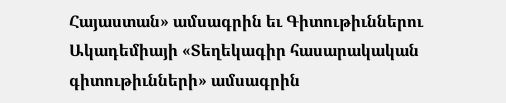Հայաստան» ամսագրին եւ Գիտութիւններու Ակադեմիայի «Տեղեկագիր հասարակական գիտութիւնների» ամսագրին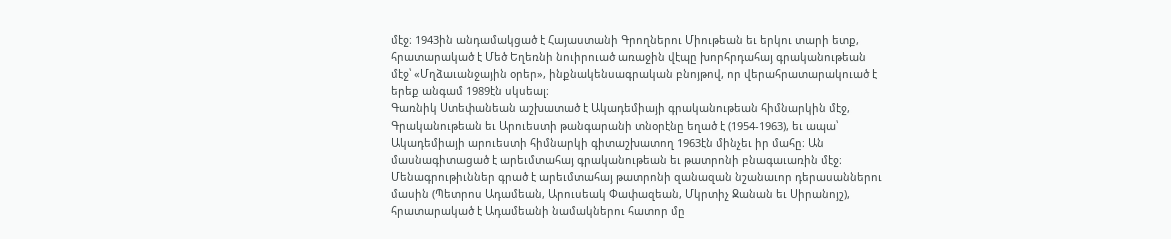մէջ։ 1943ին անդամակցած է Հայաստանի Գրողներու Միութեան եւ երկու տարի ետք, հրատարակած է Մեծ Եղեռնի նուիրուած առաջին վէպը խորհրդահայ գրականութեան մէջ՝ «Մղձաւանջային օրեր», ինքնակենսագրական բնոյթով, որ վերահրատարակուած է երեք անգամ 1989էն սկսեալ։
Գառնիկ Ստեփանեան աշխատած է Ակադեմիայի գրականութեան հիմնարկին մէջ, Գրականութեան եւ Արուեստի թանգարանի տնօրէնը եղած է (1954-1963), եւ ապա՝ Ակադեմիայի արուեստի հիմնարկի գիտաշխատող 1963էն մինչեւ իր մահը։ Ան մասնագիտացած է արեւմտահայ գրականութեան եւ թատրոնի բնագաւառին մէջ։ Մենագրութիւններ գրած է արեւմտահայ թատրոնի զանազան նշանաւոր դերասաններու մասին (Պետրոս Ադամեան, Արուսեակ Փափազեան, Մկրտիչ Ջանան եւ Սիրանոյշ), հրատարակած է Ադամեանի նամակներու հատոր մը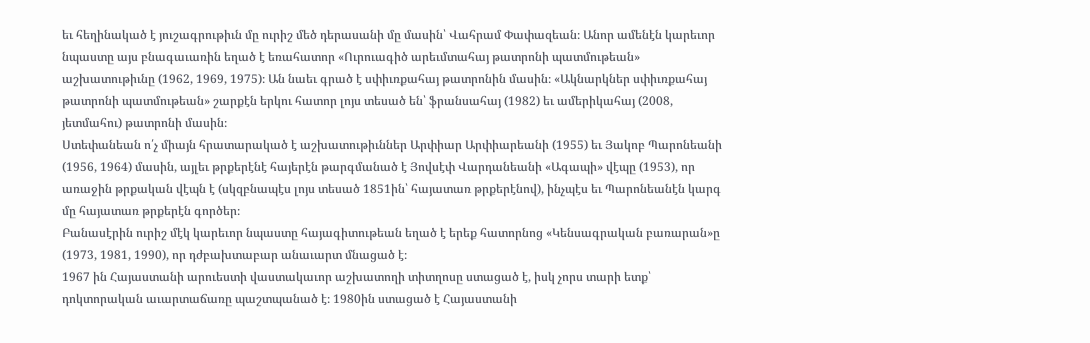եւ հեղինակած է յուշագրութիւն մը ուրիշ մեծ դերասանի մը մասին՝ Վահրամ Փափազեան։ Անոր ամենէն կարեւոր նպաստը այս բնագաւառին եղած է եռահատոր «Ուրուագիծ արեւմտահայ թատրոնի պատմութեան» աշխատութիւնը (1962, 1969, 1975)։ Ան նաեւ գրած է սփիւռքահայ թատրոնին մասին։ «Ակնարկներ սփիւռքահայ թատրոնի պատմութեան» շարքէն երկու հատոր լոյս տեսած են՝ ֆրանսահայ (1982) եւ ամերիկահայ (2008, յետմահու) թատրոնի մասին։
Ստեփանեան ո՛չ միայն հրատարակած է աշխատութիւններ Արփիար Արփիարեանի (1955) եւ Յակոբ Պարոնեանի (1956, 1964) մասին, այլեւ թրքերէնէ հայերէն թարգմանած է Յովսէփ Վարդանեանի «Ագապի» վէպը (1953), որ առաջին թրքական վէպն է (սկզբնապէս լոյս տեսած 1851ին՝ հայատառ թրքերէնով), ինչպէս եւ Պարոնեանէն կարգ մը հայատառ թրքերէն գործեր։
Բանասէրին ուրիշ մէկ կարեւոր նպաստը հայագիտութեան եղած է երեք հատորնոց «Կենսագրական բառարան»ը (1973, 1981, 1990), որ դժբախտաբար անաւարտ մնացած է։
1967 ին Հայաստանի արուեստի վաստակաւոր աշխատողի տիտղոսը ստացած է, իսկ չորս տարի ետք՝ դոկտորական աւարտաճառը պաշտպանած է։ 1980ին ստացած է Հայաստանի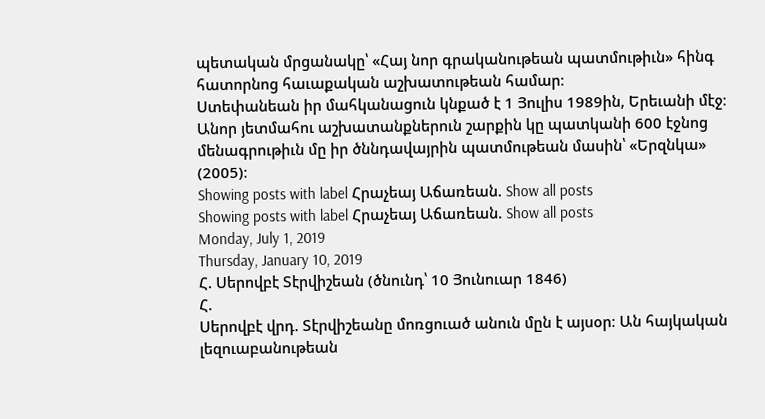պետական մրցանակը՝ «Հայ նոր գրականութեան պատմութիւն» հինգ հատորնոց հաւաքական աշխատութեան համար։
Ստեփանեան իր մահկանացուն կնքած է 1 Յուլիս 1989ին, Երեւանի մէջ։ Անոր յետմահու աշխատանքներուն շարքին կը պատկանի 600 էջնոց մենագրութիւն մը իր ծննդավայրին պատմութեան մասին՝ «Երզնկա» (2005)։
Showing posts with label Հրաչեայ Աճառեան. Show all posts
Showing posts with label Հրաչեայ Աճառեան. Show all posts
Monday, July 1, 2019
Thursday, January 10, 2019
Հ. Սերովբէ Տէրվիշեան (ծնունդ՝ 10 Յունուար 1846)
Հ.
Սերովբէ վրդ. Տէրվիշեանը մոռցուած անուն մըն է այսօր։ Ան հայկական
լեզուաբանութեան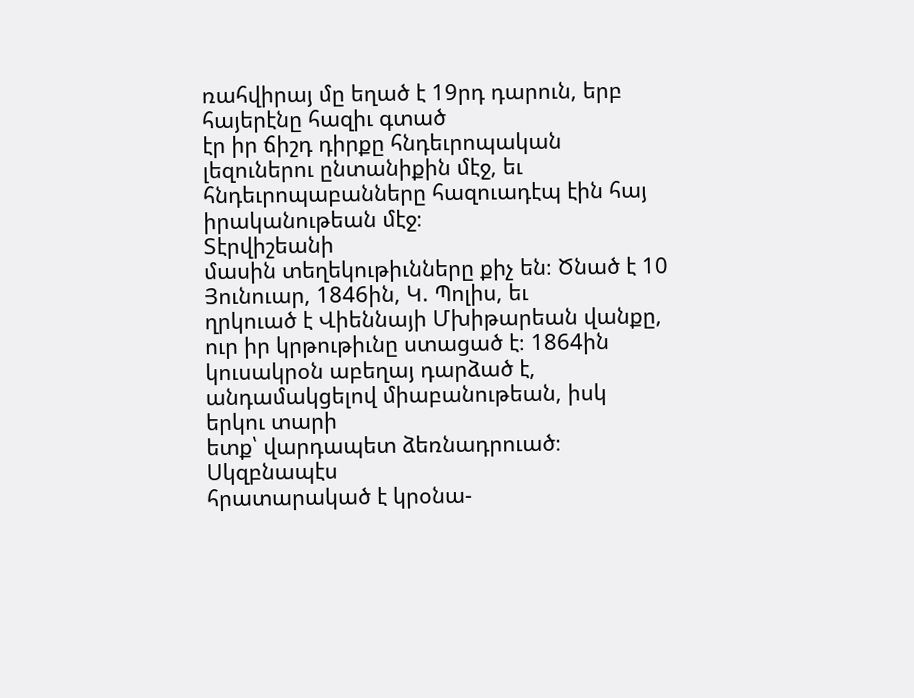ռահվիրայ մը եղած է 19րդ դարուն, երբ հայերէնը հազիւ գտած
էր իր ճիշդ դիրքը հնդեւրոպական լեզուներու ընտանիքին մէջ, եւ
հնդեւրոպաբանները հազուադէպ էին հայ իրականութեան մէջ։
Տէրվիշեանի
մասին տեղեկութիւնները քիչ են։ Ծնած է 10 Յունուար, 1846ին, Կ. Պոլիս, եւ
ղրկուած է Վիեննայի Մխիթարեան վանքը, ուր իր կրթութիւնը ստացած է։ 1864ին
կուսակրօն աբեղայ դարձած է, անդամակցելով միաբանութեան, իսկ երկու տարի
ետք՝ վարդապետ ձեռնադրուած։
Սկզբնապէս
հրատարակած է կրօնա-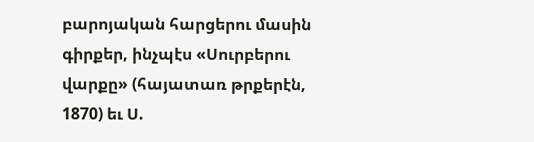բարոյական հարցերու մասին գիրքեր, ինչպէս «Սուրբերու
վարքը» (հայատառ թրքերէն, 1870) եւ Ս.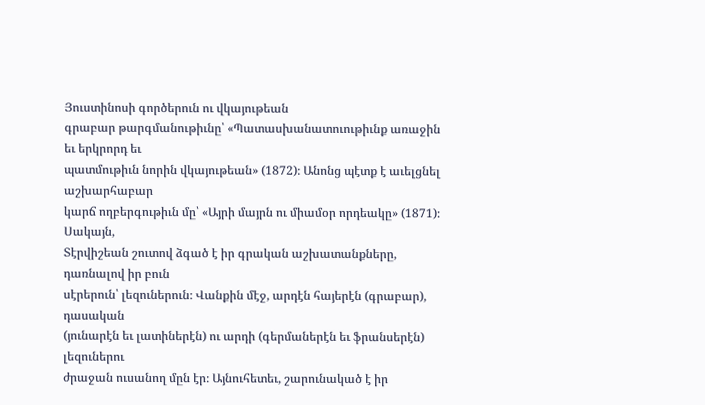Յուստինոսի գործերուն ու վկայութեան
գրաբար թարգմանութիւնը՝ «Պատասխանատուութիւնք առաջին եւ երկրորդ եւ
պատմութիւն նորին վկայութեան» (1872)։ Անոնց պէտք է աւելցնել աշխարհաբար
կարճ ողբերգութիւն մը՝ «Այրի մայրն ու միամօր որդեակը» (1871)։
Սակայն,
Տէրվիշեան շուտով ձգած է իր գրական աշխատանքները, դառնալով իր բուն
սէրերուն՝ լեզուներուն։ Վանքին մէջ, արդէն հայերէն (գրաբար), դասական
(յունարէն եւ լատիներէն) ու արդի (գերմաներէն եւ ֆրանսերէն) լեզուներու
ժրաջան ուսանող մըն էր։ Այնուհետեւ, շարունակած է իր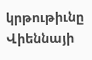կրթութիւնը Վիեննայի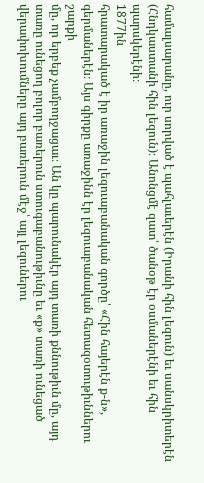համալսարանը, ուր սորված է պահլաւերէն (Իրանի հին լեզուն) եւ սանսկրիտերէն
(Հնդկաստանի հին լեզուն)։ Անոնցմէ զատ՝ ծանօթ էր օսմաներէնի եւ հին
պարսկերէնի։
1877ին
հրատարակած է իր առաջին լեզուաբանական գործը՝ «Հին հայերէն ք-ն»,
գերմաներէն։ Այս գիրքը առաջինն էր լեզուաբանական հետազօտութիւններու շարքի
մը, որ երբեք չամբողջացաւ։ Ան կը պարունակէր այդ տառի քննութիւն մը, այդ
տառը ունեցող բոլոր բառերուն ստուգաբանութիւնը եւ «ք» տառի ունեցած
վերափոխումները այդ բառերուն մէջ՝ այլ լեզուներու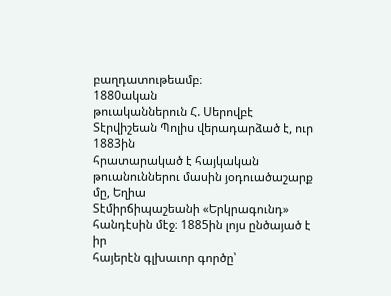բաղդատութեամբ։
1880ական
թուականներուն Հ. Սերովբէ Տէրվիշեան Պոլիս վերադարձած է, ուր 1883ին
հրատարակած է հայկական թուանուններու մասին յօդուածաշարք մը, Եղիա
Տէմիրճիպաշեանի «Երկրագունդ» հանդէսին մէջ։ 1885ին լոյս ընծայած է իր
հայերէն գլխաւոր գործը՝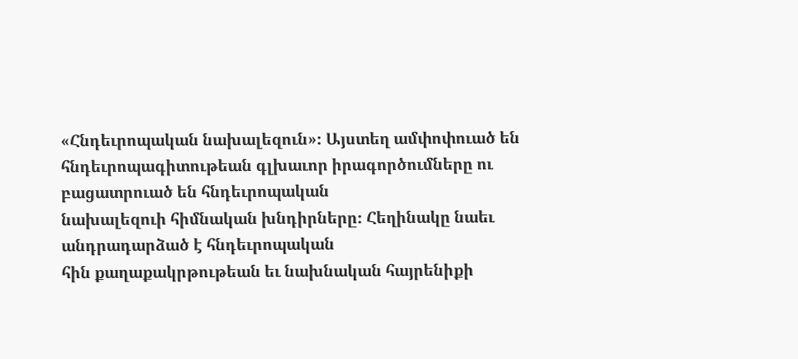«Հնդեւրոպական նախալեզուն»։ Այստեղ ամփոփուած են
հնդեւրոպագիտութեան գլխաւոր իրագործումները ու բացատրուած են հնդեւրոպական
նախալեզուի հիմնական խնդիրները։ Հեղինակը նաեւ անդրադարձած է հնդեւրոպական
հին քաղաքակրթութեան եւ նախնական հայրենիքի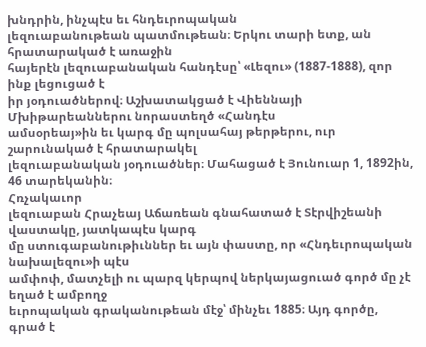խնդրին, ինչպէս եւ հնդեւրոպական
լեզուաբանութեան պատմութեան։ Երկու տարի ետք, ան հրատարակած է առաջին
հայերէն լեզուաբանական հանդէսը՝ «Լեզու» (1887-1888), զոր ինք լեցուցած է
իր յօդուածներով։ Աշխատակցած է Վիեննայի Մխիթարեաններու նորաստեղծ «Հանդէս
ամսօրեայ»ին եւ կարգ մը պոլսահայ թերթերու, ուր շարունակած է հրատարակել
լեզուաբանական յօդուածներ։ Մահացած է Յունուար 1, 1892ին, 46 տարեկանին։
Հռչակաւոր
լեզուաբան Հրաչեայ Աճառեան գնահատած է Տէրվիշեանի վաստակը, յատկապէս կարգ
մը ստուգաբանութիւններ եւ այն փաստը, որ «Հնդեւրոպական նախալեզու»ի պէս
ամփոփ, մատչելի ու պարզ կերպով ներկայացուած գործ մը չէ եղած է ամբողջ
եւրոպական գրականութեան մէջ՝ մինչեւ 1885։ Այդ գործը, գրած է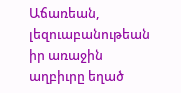Աճառեան,
լեզուաբանութեան իր առաջին աղբիւրը եղած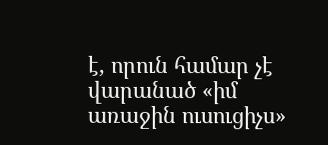է, որուն համար չէ վարանած «իմ
առաջին ուսուցիչս»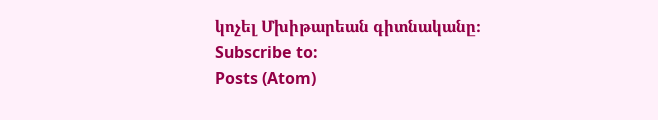կոչել Մխիթարեան գիտնականը։
Subscribe to:
Posts (Atom)